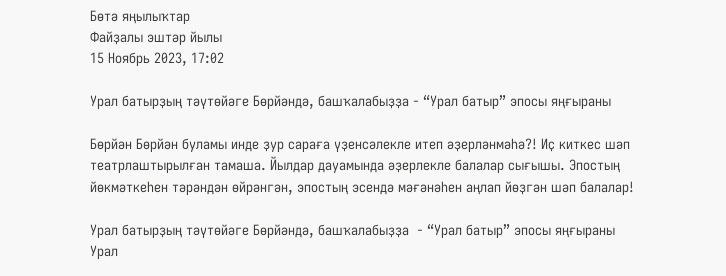Бөтә яңылыҡтар
Файҙалы эштәр йылы
15 Ноябрь 2023, 17:02

Урал батырҙың тәүтөйәге Бөрйәндә, башҡалабыҙҙа - “Урал батыр” эпосы яңғыраны

Бөрйән Бөрйән буламы инде ҙур сараға үҙенсәлекле итеп әҙерләнмәһә?! Иҫ киткес шәп театрлаштырылған тамаша. Йылдар дауамында әҙерлекле балалар сығышы. Эпостың йөкмәткеһен тәрәндән өйрәнгән, эпостың эсендә мәғәнәһен аңлап йөҙгән шәп балалар!

Урал батырҙың тәүтөйәге Бөрйәндә, башҡалабыҙҙа  - “Урал батыр” эпосы яңғыраны
Урал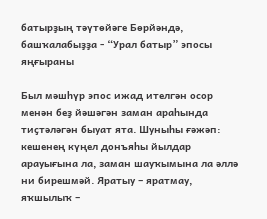батырҙың тәүтөйәге Бөрйәндә, башҡалабыҙҙа - “Урал батыр” эпосы яңғыраны

Был мәшһүр эпос ижад ителгән осор менән беҙ йәшәгән заман араһында тиҫтәләгән быуат ята. Шуныһы ғәжәп: кешенең күңел донъяһы йылдар арауығына ла, заман шауҡымына ла әллә ни бирешмәй. Яратыу – яратмау, яҡшылыҡ –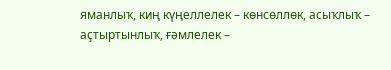яманлыҡ, киң күңеллелек – көнсөллөк, асыҡлыҡ – аҫтыртынлыҡ, ғәмлелек –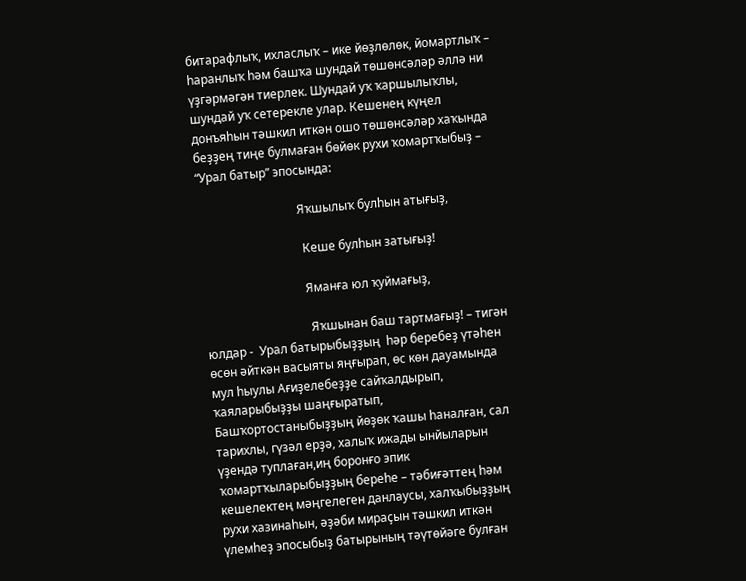битарафлыҡ, ихласлыҡ – ике йөҙлөлөк, йомартлыҡ – һаранлыҡ һәм башҡа шундай төшөнсәләр әллә ни үҙгәрмәгән тиерлек. Шундай уҡ ҡаршылыҡлы, шундай уҡ сетерекле улар. Кешенең күңел донъяһын тәшкил иткән ошо төшөнсәләр хаҡында беҙҙең тиңе булмаған бөйөк рухи ҡомартҡыбыҙ – “Урал батыр” эпосында:

                                 Яҡшылыҡ булһын атығыҙ,

                                  Кеше булһын затығыҙ!

                                  Яманға юл ҡуймағыҙ,

                                   Яҡшынан баш тартмағыҙ! – тигән юлдар -  Урал батырыбыҙҙың  һәр беребеҙ үтәһен өсөн әйткән васыяты яңғырап, өс көн дауамында мул һыулы Ағиҙелебеҙҙе сайҡалдырып, ҡаяларыбыҙҙы шаңғыратып, Башҡортостаныбыҙҙың йөҙөк ҡашы һаналған, сал тарихлы, гүзәл ерҙә, халыҡ ижады ынйыларын үҙендә туплаған,иң боронғо эпик ҡомартҡыларыбыҙҙың береһе – тәбиғәттең һәм кешелектең мәңгелеген данлаусы, халҡыбыҙҙың рухи хазинаһын, әҙәби мираҫын тәшкил иткән үлемһеҙ эпосыбыҙ батырының тәүтөйәге булған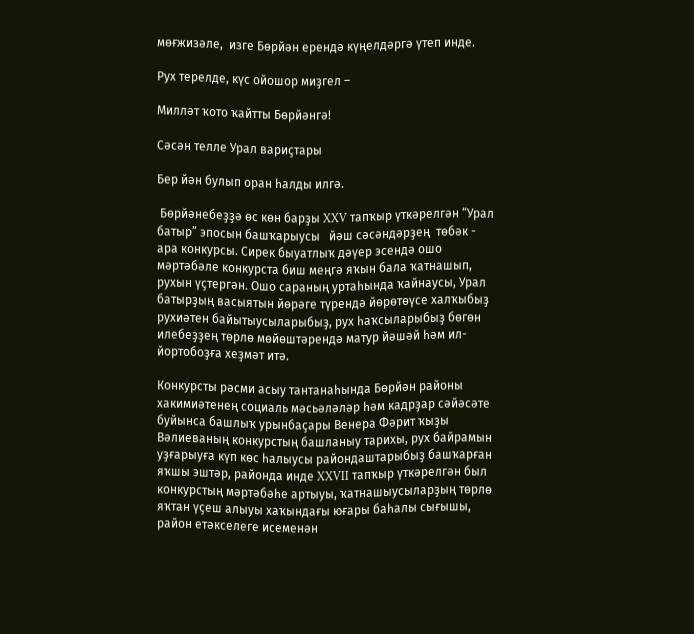мөғжизәле,  изге Бөрйән ерендә күңелдәргә үтеп инде.

Рух терелде, күс ойошор миҙгел –

Милләт ҡото ҡайтты Бөрйәнгә!

Сәсән телле Урал вариҫтары

Бер йән булып оран һалды илгә.

 Бөрйәнебеҙҙә өс көн барҙы XXV тапҡыр үткәрелгән “Урал батыр” эпосын башҡарыусы   йәш сәсәндәрҙең  төбәк - ара конкурсы. Сирек быуатлыҡ дәүер эсендә ошо мәртәбәле конкурста биш меңгә яҡын бала ҡатнашып, рухын үҫтергән. Ошо сараның уртаһында ҡайнаусы, Урал батырҙың васыятын йөрәге түрендә йөрөтөүсе халҡыбыҙ рухиәтен байытыусыларыбыҙ, рух һаҡсыларыбыҙ бөгөн илебеҙҙең төрлө мөйөштәрендә матур йәшәй һәм ил-йортобоҙға хеҙмәт итә.

Конкурсты рәсми асыу тантанаһында Бөрйән районы хакимиәтенең социаль мәсьәләләр һәм кадрҙар сәйәсәте буйынса башлыҡ урынбаҫары Венера Фәрит ҡыҙы Вәлиеваның конкурстың башланыу тарихы, рух байрамын уҙғарыуға күп көс һалыусы райондаштарыбыҙ башҡарған яҡшы эштәр, районда инде XXVII тапҡыр үткәрелгән был конкурстың мәртәбәһе артыуы, ҡатнашыусыларҙың төрлө яҡтан үҫеш алыуы хаҡындағы юғары баһалы сығышы, район етәкселеге исеменән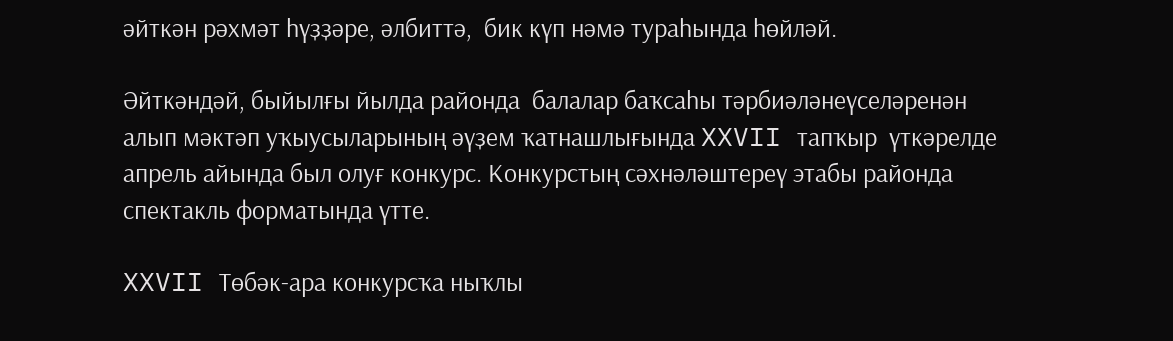әйткән рәхмәт һүҙҙәре, әлбиттә,  бик күп нәмә тураһында һөйләй.

Әйткәндәй, быйылғы йылда районда  балалар баҡсаһы тәрбиәләнеүселәренән алып мәктәп уҡыусыларының әүҙем ҡатнашлығында XXVII тапҡыр  үткәрелде апрель айында был олуғ конкурс. Конкурстың сәхнәләштереү этабы районда  спектакль форматында үтте.

XXVII Төбәк-ара конкурсҡа ныҡлы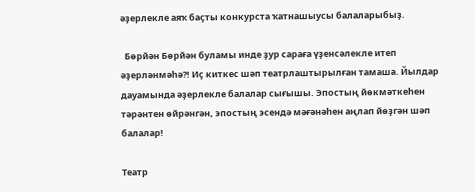әҙерлекле аяҡ баҫты конкурста ҡатнашыусы балаларыбыҙ.

  Бөрйән Бөрйән буламы инде ҙур сараға үҙенсәлекле итеп әҙерләнмәһә?! Иҫ киткес шәп театрлаштырылған тамаша. Йылдар дауамында әҙерлекле балалар сығышы. Эпостың йөкмәткеһен тәрәнтен өйрәнгән, эпостың эсендә мәғәнәһен аңлап йөҙгән шәп балалар!

Театр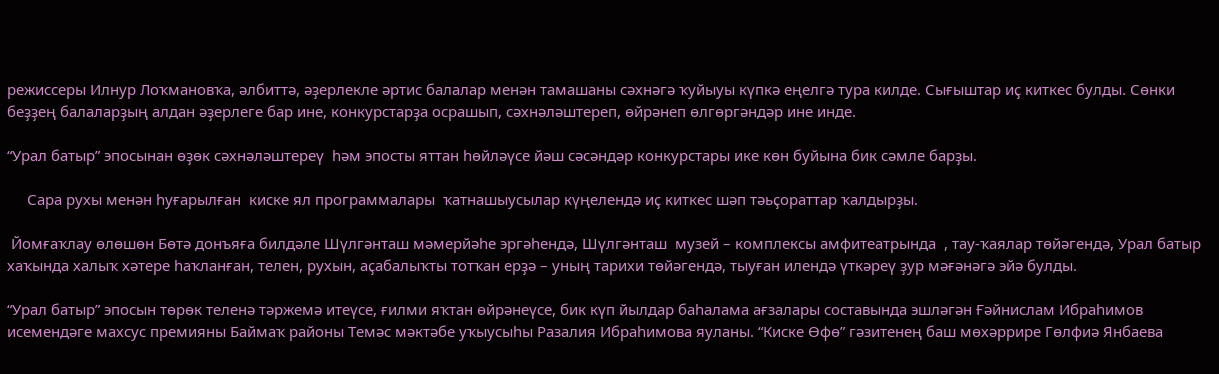режиссеры Илнур Лоҡмановҡа, әлбиттә, әҙерлекле әртис балалар менән тамашаны сәхнәгә ҡуйыуы күпкә еңелгә тура килде. Сығыштар иҫ киткес булды. Сөнки беҙҙең балаларҙың алдан әҙерлеге бар ине, конкурстарҙа осрашып, сәхнәләштереп, өйрәнеп өлгөргәндәр ине инде.

“Урал батыр” эпосынан өҙөк сәхнәләштереү  һәм эпосты яттан һөйләүсе йәш сәсәндәр конкурстары ике көн буйына бик сәмле барҙы.

     Сара рухы менән һуғарылған  киске ял программалары  ҡатнашыусылар күңелендә иҫ киткес шәп тәьҫораттар ҡалдырҙы.

 Йомғаҡлау өлөшөн Бөтә донъяға билдәле Шүлгәнташ мәмерйәһе эргәһендә, Шүлгәнташ  музей – комплексы амфитеатрында  , тау-ҡаялар төйәгендә, Урал батыр хаҡында халыҡ хәтере һаҡланған, телен, рухын, аҫабалыҡты тотҡан ерҙә – уның тарихи төйәгендә, тыуған илендә үткәреү ҙур мәғәнәгә эйә булды.

“Урал батыр” эпосын төрөк теленә тәржемә итеүсе, ғилми яҡтан өйрәнеүсе, бик күп йылдар баһалама ағзалары составында эшләгән Ғәйнислам Ибраһимов исемендәге махсус премияны Баймаҡ районы Темәс мәктәбе уҡыусыһы Разалия Ибраһимова яуланы. “Киске Өфө” гәзитенең баш мөхәррире Гөлфиә Янбаева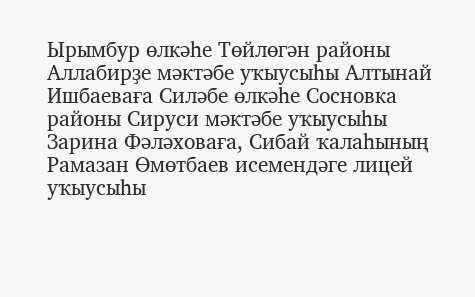Ырымбур өлкәһе Төйлөгән районы Аллабирҙе мәктәбе уҡыусыһы Алтынай Ишбаеваға Силәбе өлкәһе Сосновка районы Сируси мәктәбе уҡыусыһы Зарина Фәләховаға, Сибай ҡалаһының Рамазан Өмөтбаев исемендәге лицей уҡыусыһы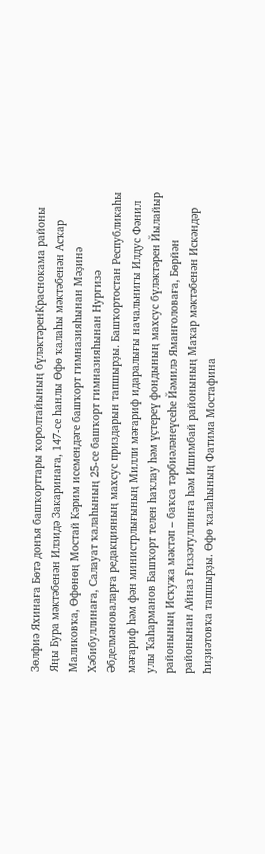Зөлфиә Яхинаға Бөтә донъя башҡорттары ҡоролтайының бүләктәренКраснокама районы Яңы Бура мәктәбенән Илзидә Закаринаға, 147-се һанлы Өфө ҡалаһы мәктәбенән Асҡар Маликовҡа, Өфөнөң Мостай Кәрим исемендәге башҡорт гимназияһынан Мәҙинә Хәбибуллинаға, Салауат ҡалаһының 25-се башҡорт гимназияһынан Нургизә Әбделмәноваларға редакцияның махсус приздарын тапшырҙы. Башҡортостан Республикаһы мәғариф һәм фән министрлығының Милли мәғариф идаралығы начальнигы Илдус Фәнил улы Ҡаһарманов Башҡорт телен һаҡлау һәм үҫтереү фондының махсус бүләктәрен Йылайыр районының Исҡужа мәктәп – баҡса тәрбиәләнеүсеһе Йәмилә Яманғоловаға, Бөрйән районынан Айназ Ғиззәтуллинға һәм Ишимбай районының Маҡар мәктәбенән Искәндәр Һиҙиәтовҡа тапшырҙы. Өфө ҡалаһының Фатима Мостафина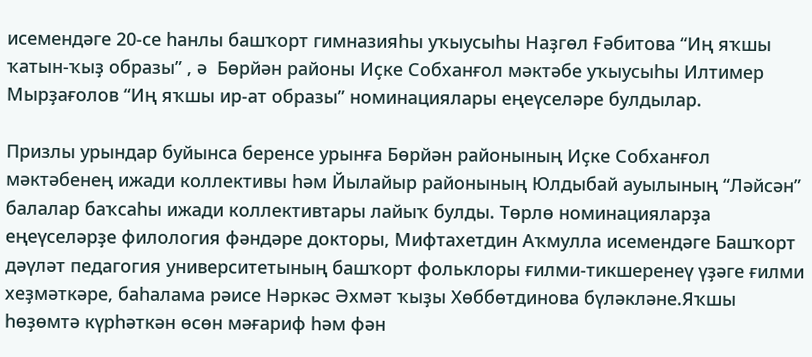исемендәге 20-се һанлы башҡорт гимназияһы уҡыусыһы Наҙгөл Ғәбитова “Иң яҡшы ҡатын-ҡыҙ образы” , ә  Бөрйән районы Иҫке Собханғол мәктәбе уҡыусыһы Илтимер Мырҙағолов “Иң яҡшы ир-ат образы” номинациялары еңеүселәре булдылар.

Призлы урындар буйынса беренсе урынға Бөрйән районының Иҫке Собханғол мәктәбенең ижади коллективы һәм Йылайыр районының Юлдыбай ауылының “Ләйсән” балалар баҡсаһы ижади коллективтары лайыҡ булды. Төрлө номинацияларҙа еңеүселәрҙе филология фәндәре докторы, Мифтахетдин Аҡмулла исемендәге Башҡорт дәүләт педагогия университетының башҡорт фольклоры ғилми-тикшеренеү үҙәге ғилми хеҙмәткәре, баһалама рәисе Нәркәс Әхмәт ҡыҙы Хөббөтдинова бүләкләне.Яҡшы һөҙөмтә күрһәткән өсөн мәғариф һәм фән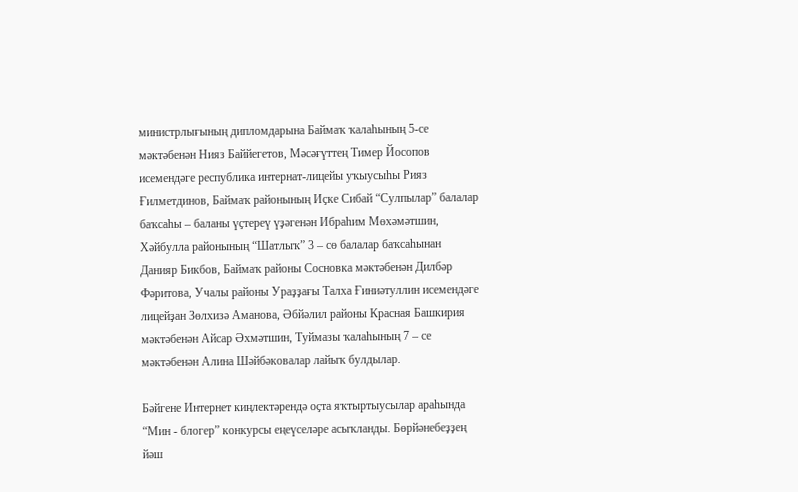министрлығының дипломдарына Баймаҡ ҡалаһының 5-се мәктәбенән Нияз Баййегетов, Мәсәғүттең Тимер Йосопов исемендәге республика интернат-лицейы уҡыусыһы Рияз Ғилметдинов, Баймаҡ районының Иҫке Сибай “Сулпылар” балалар  баҡсаһы – баланы үҫтереү үҙәгенән Ибраһим Мөхәмәтшин, Хәйбулла районының “Шатлыҡ” 3 – сө балалар баҡсаһынан Данияр Бикбов, Баймаҡ районы Сосновка мәктәбенән Дилбәр Фәритова, Учалы районы Ураҙҙағы Талха Ғиниәтуллин исемендәге лицейҙан Зөлхизә Аманова, Әбйәлил районы Красная Башкирия мәктәбенән Айсар Әхмәтшин, Туймазы ҡалаһының 7 – се мәктәбенән Алина Шәйбәковалар лайыҡ булдылар.

Бәйгене Интернет киңлектәрендә оҫта яҡтыртыусылар араһында “Мин - блогер” конкурсы еңеүселәре асыҡланды. Бөрйәнебеҙҙең йәш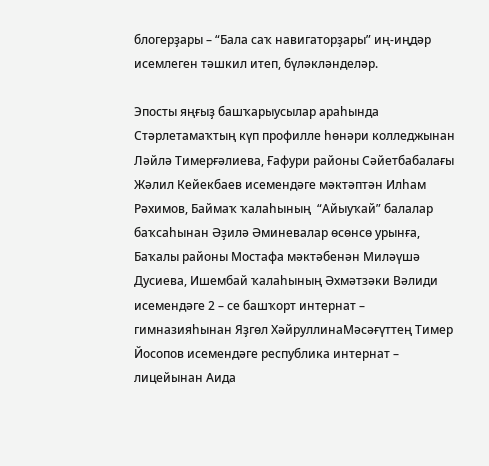блогерҙары – “Бала саҡ навигаторҙары” иң-иңдәр исемлеген тәшкил итеп, бүләкләнделәр.

Эпосты яңғыҙ башҡарыусылар араһында Стәрлетамаҡтың күп профилле һөнәри колледжынан Ләйлә Тимерғәлиева, Ғафури районы Сәйетбабалағы Жәлил Кейекбаев исемендәге мәктәптән Илһам Рәхимов, Баймаҡ ҡалаһының  “Айыуҡай” балалар баҡсаһынан Әҙилә Әминевалар өсөнсө урынға, Баҡалы районы Мостафа мәктәбенән Миләүшә Дусиева, Ишембай ҡалаһының Әхмәтзәки Вәлиди исемендәге 2 – се башҡорт интернат – гимназияһынан Яҙгөл ХәйруллинаМәсәғүттең Тимер Йосопов исемендәге республика интернат – лицейынан Аида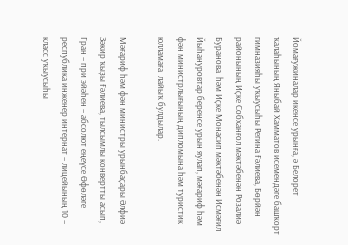Йомағужиналар икенсе урынға, ә Белорет  ҡалаһының Яныбай Хамматов исемендәге башҡорт гимназияһы уҡыусыһы Регина Ғәлиева, Бөрйән районының Иҫке Собханғол мәктәбенән Розалиә Буранова  һәм Иҫке Монасип мәктәбенән Исмәғил Йыһануровтар беренсе урын яулап, мәғариф һәм фән министрлығының дипломына һәм туристик юлламаға  лайыҡ булдылар.

Мәғариф һәм фән министры урынбаҫары Әлфиә Зәкир ҡыҙы Ғәлиева, тылсымлы конвертты асып, Гран – при эйәһен – абсолют еңеүсе Өфөләге республика инженер интернат – лицейының 10 – класс уҡыусыһы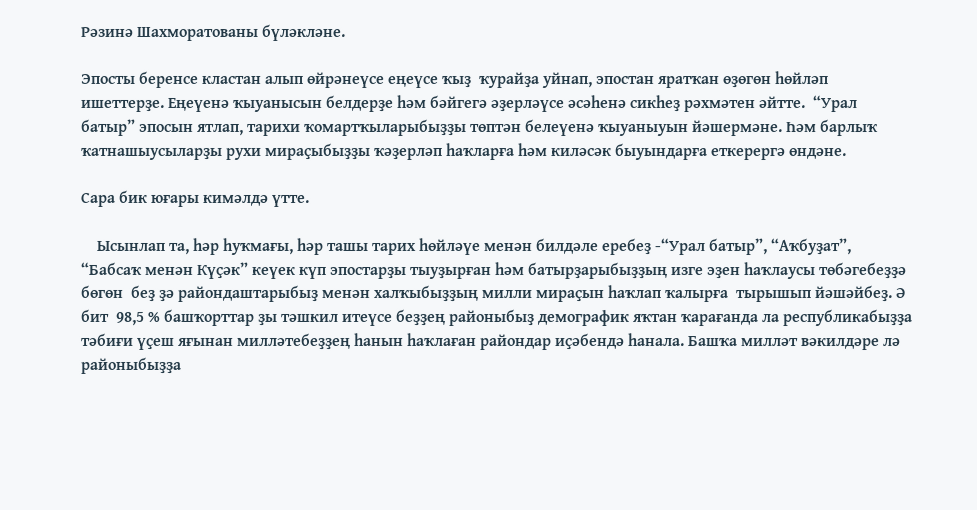Рәзинә Шахморатованы бүләкләне.

Эпосты беренсе кластан алып өйрәнеүсе еңеүсе ҡыҙ  ҡурайҙа уйнап, эпостан яратҡан өҙөгөн һөйләп ишеттерҙе. Еңеүенә ҡыуанысын белдерҙе һәм бәйгегә әҙерләүсе әсәһенә сикһеҙ рәхмәтен әйтте.  “Урал батыр” эпосын ятлап, тарихи ҡомартҡыларыбыҙҙы төптән белеүенә ҡыуаныуын йәшермәне. Һәм барлыҡ ҡатнашыусыларҙы рухи мираҫыбыҙҙы ҡәҙерләп һаҡларға һәм киләсәк быуындарға еткерергә өндәне.

Сара бик юғары кимәлдә үтте.

    Ысынлап та, һәр һуҡмағы, һәр ташы тарих һөйләүе менән билдәле еребеҙ -“Урал батыр”, “Аҡбуҙат”, “Бабсаҡ менән Күҫәк” кеүек күп эпостарҙы тыуҙырған һәм батырҙарыбыҙҙың изге эҙен һаҡлаусы төбәгебеҙҙә бөгөн  беҙ ҙә райондаштарыбыҙ менән халҡыбыҙҙың милли мираҫын һаҡлап ҡалырға  тырышып йәшәйбеҙ. Ә бит  98,5 % башҡорттар ҙы тәшкил итеүсе беҙҙең районыбыҙ демографик яҡтан ҡарағанда ла республикабыҙҙа тәбиғи үҫеш яғынан милләтебеҙҙең һанын һаҡлаған райондар иҫәбендә һанала. Башҡа милләт вәкилдәре лә районыбыҙҙа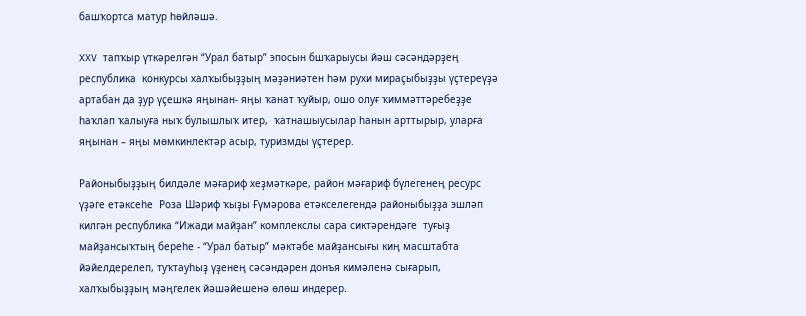башҡортса матур һөйләшә.

XXV тапҡыр үткәрелгән “Урал батыр” эпосын бшҡарыусы йәш сәсәндәрҙең  республика  конкурсы халҡыбыҙҙың мәҙәниәтен һәм рухи мираҫыбыҙҙы үҫтереүҙә артабан да ҙур үҫешкә яңынан- яңы ҡанат ҡуйыр, ошо олуғ ҡиммәттәребеҙҙе һаҡлап ҡалыуға ныҡ булышлыҡ итер,  ҡатнашыусылар һанын арттырыр, уларға яңынан – яңы мөмкинлектәр асыр, туризмды үҫтерер.

Районыбыҙҙың билдәле мәғариф хеҙмәткәре, район мәғариф бүлегенең ресурс үҙәге етәксеһе  Роза Шәриф ҡыҙы Ғүмәрова етәкселегендә районыбыҙҙа эшләп килгән республика “Ижади майҙан” комплекслы сара сиктәрендәге  туғыҙ майҙансыҡтың береһе - “Урал батыр” мәктәбе майҙансығы киң масштабта йәйелдерелеп, туҡтауһыҙ үҙенең сәсәндәрен донъя кимәленә сығарып, халҡыбыҙҙың мәңгелек йәшәйешенә өлөш индерер.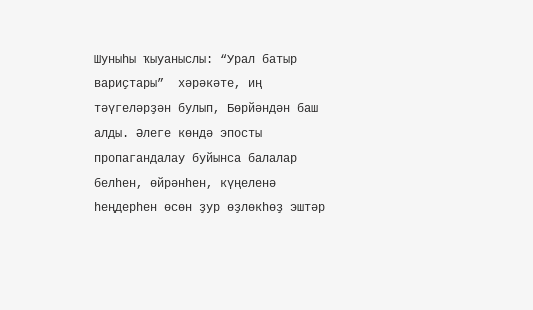Шуныһы ҡыуаныслы: “Урал батыр вариҫтары”  хәрәкәте, иң тәүгеләрҙән булып, Бөрйәндән баш алды. Әлеге көндә эпосты пропагандалау буйынса балалар белһен, өйрәнһен, күңеленә һеңдерһен өсөн ҙур өҙлөкһөҙ эштәр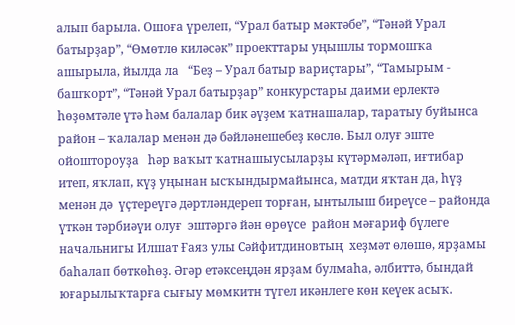алып барыла. Ошоға үрелеп, “Урал батыр мәктәбе”, “Тәнәй Урал батырҙар”, “Өмөтлө киләсәк” проекттары уңышлы тормошҡа ашырыла, йылда ла   “Беҙ – Урал батыр вариҫтары”, “Тамырым - башҡорт”, “Тәнәй Урал батырҙар” конкурстары даими ерлектә һөҙөмтәле үтә һәм балалар бик әүҙем ҡатнашалар, таратыу буйынса район – ҡалалар менән дә бәйләнешебеҙ көслө. Был олуғ эште ойоштороуҙа   һәр ваҡыт ҡатнашыусыларҙы күтәрмәләп, иғтибар итеп, яҡлап, күҙ уңынан ысҡындырмайынса, матди яҡтан да, һүҙ менән дә  үҫтереүгә дәртләндереп торған, ынтылыш биреүсе – районда үткән тәрбиәүи олуғ  эштәргә йән өрөүсе  район мәғариф бүлеге начальнигы Илшат Ғаяз улы Сәйфитдиновтың  хеҙмәт өлөшө, ярҙамы баһалап бөткөһөҙ. Әгәр етәксеңдән ярҙам булмаһа, әлбиттә, бындай юғарылыҡтарға сығыу мөмкитн түгел икәнлеге көн кеүек асыҡ.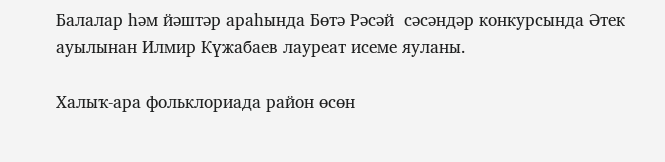Балалар һәм йәштәр араһында Бөтә Рәсәй  сәсәндәр конкурсында Әтек ауылынан Илмир Күжабаев лауреат исеме яуланы.

Халыҡ-ара фольклориада район өсөн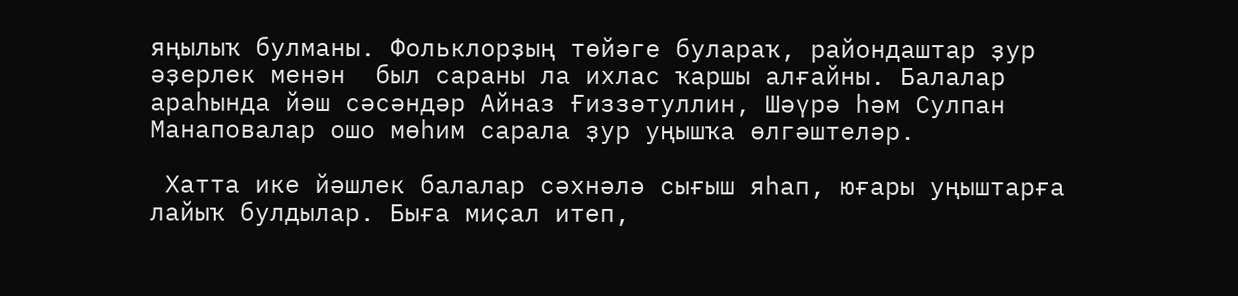яңылыҡ булманы. Фольклорҙың төйәге булараҡ, райондаштар ҙур әҙерлек менән  был сараны ла ихлас ҡаршы алғайны. Балалар араһында йәш сәсәндәр Айназ Ғиззәтуллин, Шәүрә һәм Сулпан Манаповалар ошо мөһим сарала ҙур уңышҡа өлгәштеләр.

 Хатта ике йәшлек балалар сәхнәлә сығыш яһап, юғары уңыштарға лайыҡ булдылар. Быға миҫал итеп,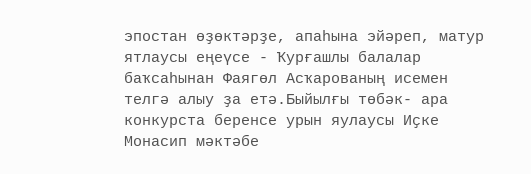эпостан өҙөктәрҙе, апаһына эйәреп, матур ятлаусы еңеүсе - Ҡурғашлы балалар баҡсаһынан Фаягөл Асҡарованың исемен телгә алыу ҙа етә.Быйылғы төбәк- ара конкурста беренсе урын яулаусы Иҫке Монасип мәктәбе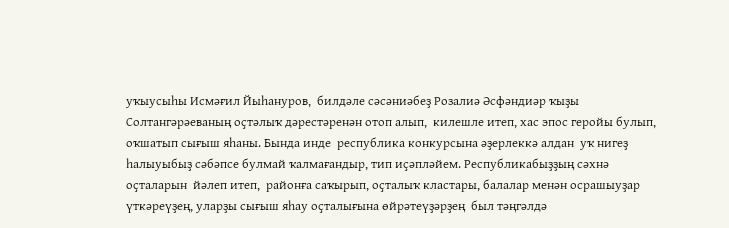уҡыусыһы Исмәғил Йыһануров,  билдәле сәсәниәбеҙ Розалиә Әсфәндиәр ҡыҙы Солтангәрәеваның оҫтәлыҡ дәрестәренән отоп алып,  килешле итеп, хас эпос геройы булып, оҡшатып сығыш яһаны. Бында инде  республика конкурсына әҙерлеккә алдан  уҡ нигеҙ һалыуыбыҙ сәбәпсе булмай ҡалмағандыр, тип иҫәпләйем. Республикабыҙҙың сәхнә оҫталарын  йәлеп итеп,  районға саҡырып, оҫталыҡ кластары, балалар менән осрашыуҙар үткәреүҙең, уларҙы сығыш яһау оҫталығына өйрәтеүҙәрҙең  был тәңгәлдә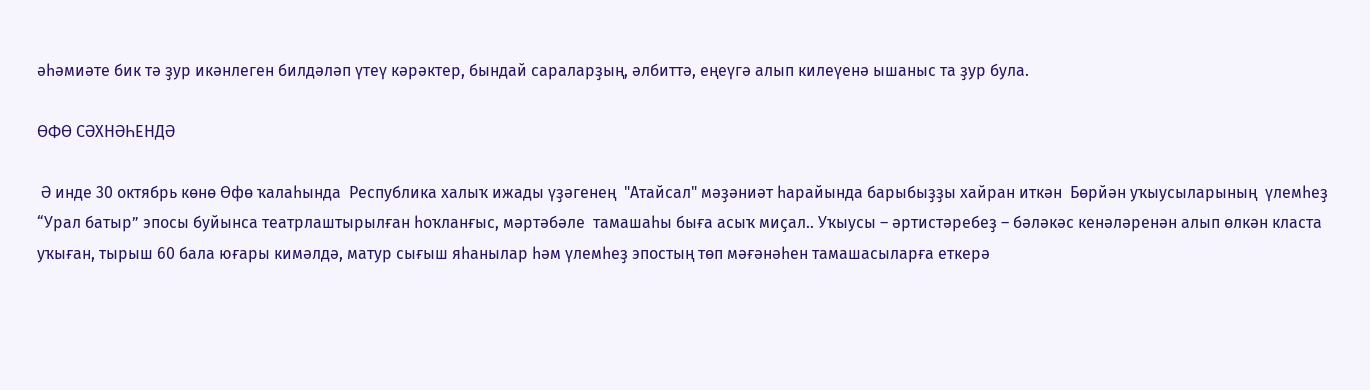әһәмиәте бик тә ҙур икәнлеген билдәләп үтеү кәрәктер, бындай сараларҙың, әлбиттә, еңеүгә алып килеүенә ышаныс та ҙур була.

ӨФӨ СӘХНӘҺЕНДӘ

 Ә инде 30 октябрь көнө Өфө ҡалаһында  Республика халыҡ ижады үҙәгенең  "Атайсал" мәҙәниәт һарайында барыбыҙҙы хайран иткән  Бөрйән уҡыусыларының  үлемһеҙ “Урал батыр” эпосы буйынса театрлаштырылған һоҡланғыс, мәртәбәле  тамашаһы быға асыҡ миҫал.. Уҡыусы – әртистәребеҙ – бәләкәс кенәләренән алып өлкән класта уҡыған, тырыш 60 бала юғары кимәлдә, матур сығыш яһанылар һәм үлемһеҙ эпостың төп мәғәнәһен тамашасыларға еткерә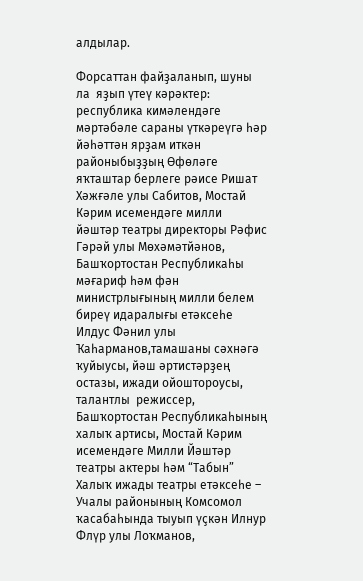алдылар.

Форсаттан файҙаланып, шуны ла  яҙып үтеү кәрәктер: республика кимәлендәге мәртәбәле сараны үткәреүгә һәр йәһәттән ярҙам иткән  районыбыҙҙың Өфөләге яҡташтар берлеге рәисе Ришат Хәжғәле улы Сабитов, Мостай Кәрим исемендәге милли йәштәр театры директоры Рәфис Гәрәй улы Мөхәмәтйәнов, Башҡортостан Республикаһы мәғариф һәм фән министрлығының милли белем биреү идаралығы етәксеһе Илдус Фәнил улы Ҡаһарманов,тамашаны сәхнәгә ҡуйыусы, йәш әртистәрҙең остазы, ижади ойоштороусы, талантлы  режиссер, Башҡортостан Республикаһының халыҡ артисы, Мостай Кәрим исемендәге Милли Йәштәр театры актеры һәм “Табын” Халыҡ ижады театры етәксеһе – Учалы районының Комсомол ҡасабаһында тыуып үҫкән Илнур Флүр улы Лоҡманов,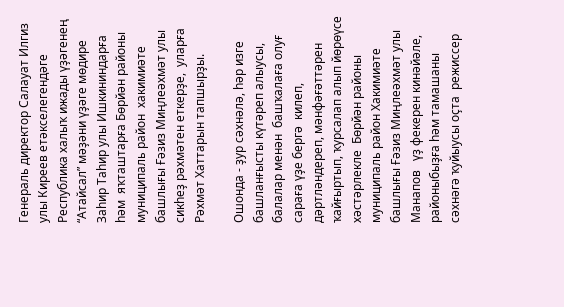Генераль директор Салауат Илгиз улы Киреев етәкселегендәге Республика халыҡ ижады үҙәгенең “Атайсал” мәҙәни үҙәге мөдире Заһир Таһир улы Ишкининдарға һәм  яҡташтарға Бөрйән районы муниципаль район  хакимиәте башлығы Ғәзиз Миңлеәхмәт улы сикһеҙ рәхмәтен еткерҙе,  уларға Рәхмәт Хаттарын тапшырҙы.

Ошонда - ҙур сәхнәлә, һәр изге башланғысты күтәреп алыусы, балалар менән  башҡалаға олуғ сараға үҙе бергә  килеп, дәртләндереп, мәнфәғәттәрен ҡайғыртып, ҡурсалап алып йөрөүсе  хәстәрлекле  Бөрйән районы муниципаль район Хакимиәте башлығы Ғәзиз Миңлеәхмәт улы Манапов   үҙ фекерен кинәйәле, районыбыҙға һәм тамашаны сәхнәгә ҡуйыусы оҫта  режиссер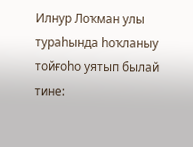Илнур Лоҡман улы тураһында һоҡланыу тойғоһо уятып былай тине: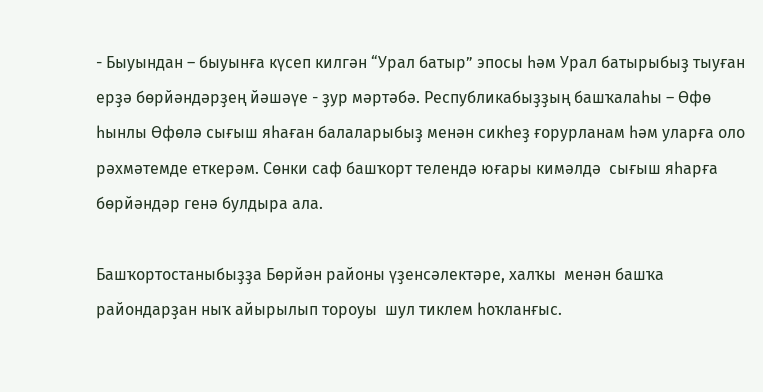- Быуындан – быуынға күсеп килгән “Урал батыр” эпосы һәм Урал батырыбыҙ тыуған ерҙә бөрйәндәрҙең йәшәүе - ҙур мәртәбә. Республикабыҙҙың башҡалаһы – Өфө һынлы Өфөлә сығыш яһаған балаларыбыҙ менән сикһеҙ ғорурланам һәм уларға оло рәхмәтемде еткерәм. Сөнки саф башҡорт телендә юғары кимәлдә  сығыш яһарға бөрйәндәр генә булдыра ала.

Башҡортостаныбыҙҙа Бөрйән районы үҙенсәлектәре, халҡы  менән башҡа райондарҙан ныҡ айырылып тороуы  шул тиклем һоҡланғыс.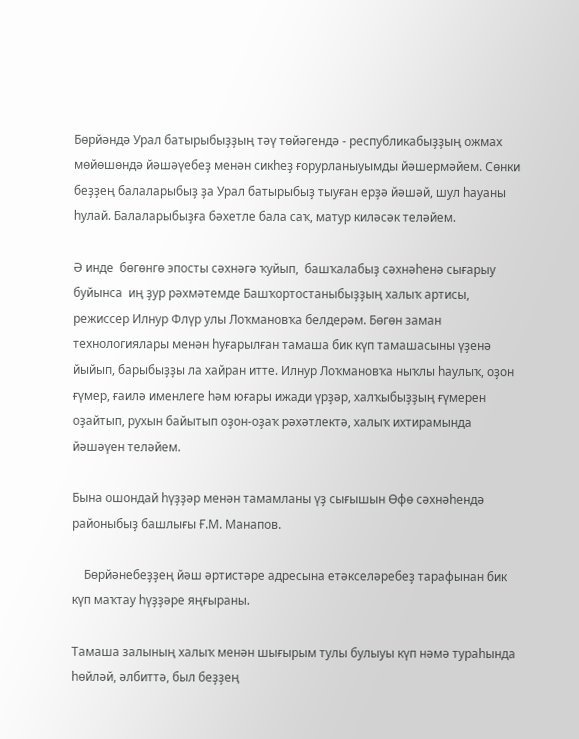Бөрйәндә Урал батырыбыҙҙың тәү төйәгендә - республикабыҙҙың ожмах мөйөшөндә йәшәүебеҙ менән сикһеҙ ғорурланыуымды йәшермәйем. Сөнки беҙҙең балаларыбыҙ ҙа Урал батырыбыҙ тыуған ерҙә йәшәй, шул һауаны һулай. Балаларыбыҙға бәхетле бала саҡ, матур киләсәк теләйем.

Ә инде  бөгөнгө эпосты сәхнәгә ҡуйып,  башҡалабыҙ сәхнәһенә сығарыу буйынса  иң ҙур рәхмәтемде Башҡортостаныбыҙҙың халыҡ артисы, режиссер Илнур Флүр улы Лоҡмановҡа белдерәм. Бөгөн заман технологиялары менән һуғарылған тамаша бик күп тамашасыны үҙенә йыйып, барыбыҙҙы ла хайран итте. Илнур Лоҡмановҡа ныҡлы һаулыҡ, оҙон ғүмер, ғаилә именлеге һәм юғары ижади үрҙәр, халҡыбыҙҙың ғүмерен оҙайтып, рухын байытып оҙон-оҙаҡ рәхәтлектә, халыҡ ихтирамында йәшәүен теләйем.

Бына ошондай һүҙҙәр менән тамамланы үҙ сығышын Өфө сәхнәһендә районыбыҙ башлығы Ғ.М. Манапов.

    Бөрйәнебеҙҙең йәш әртистәре адресына етәкселәребеҙ тарафынан бик күп маҡтау һүҙҙәре яңғыраны.

Тамаша залының халыҡ менән шығырым тулы булыуы күп нәмә тураһында һөйләй, әлбиттә, был беҙҙең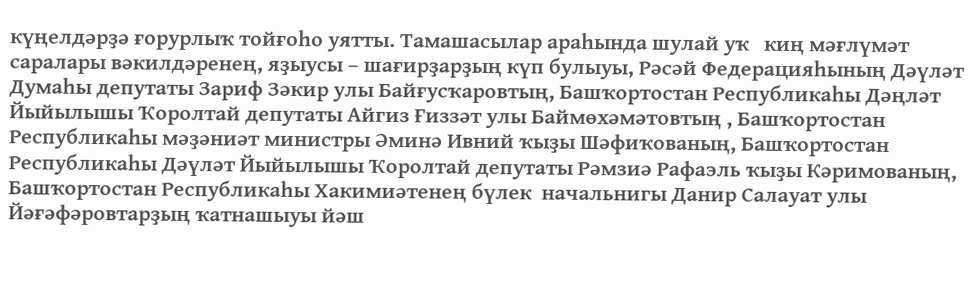күңелдәрҙә ғорурлыҡ тойғоһо уятты. Тамашасылар араһында шулай уҡ   киң мәғлүмәт саралары вәкилдәренең, яҙыусы – шағирҙарҙың күп булыуы, Рәсәй Федерацияһының Дәүләт Думаһы депутаты Зариф Зәкир улы Байғусҡаровтың, Башҡортостан Республикаһы Дәңләт Йыйылышы Ҡоролтай депутаты Айгиз Ғиззәт улы Баймөхәмәтовтың , Башҡортостан Республикаһы мәҙәниәт министры Әминә Ивний ҡыҙы Шәфиҡованың, Башҡортостан Республикаһы Дәүләт Йыйылышы Ҡоролтай депутаты Рәмзиә Рафаэль ҡыҙы Кәримованың, Башҡортостан Республикаһы Хакимиәтенең бүлек  начальнигы Данир Салауат улы Йәғәфәровтарҙың ҡатнашыуы йәш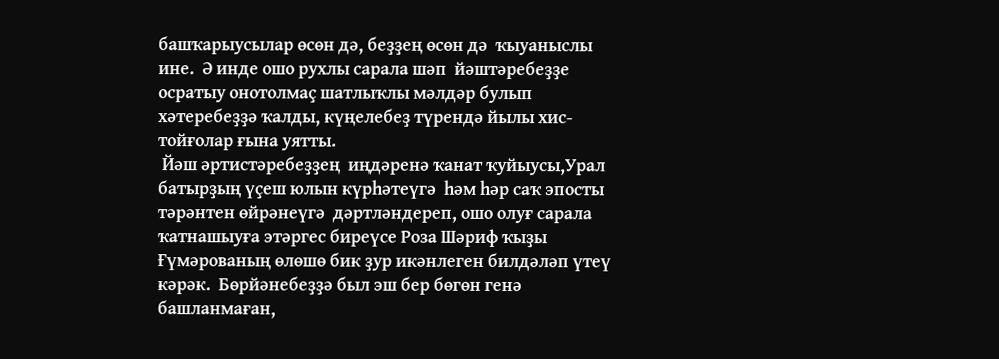башҡарыусылар өсөн дә, беҙҙең өсөн дә  ҡыуаныслы ине.  Ә инде ошо рухлы сарала шәп  йәштәребеҙҙе осратыу онотолмаҫ шатлыҡлы мәлдәр булып хәтеребеҙҙә ҡалды, күңелебеҙ түрендә йылы хис-тойғолар ғына уятты.
 Йәш әртистәребеҙҙең  иңдәренә ҡанат ҡуйыусы,Урал батырҙың үҫеш юлын күрһәтеүгә  һәм һәр саҡ эпосты тәрәнтен өйрәнеүгә  дәртләндереп, ошо олуғ сарала  ҡатнашыуға этәргес биреүсе Роза Шәриф ҡыҙы Ғүмәрованың өлөшө бик ҙур икәнлеген билдәләп үтеү кәрәк.  Бөрйәнебеҙҙә был эш бер бөгөн генә башланмаған,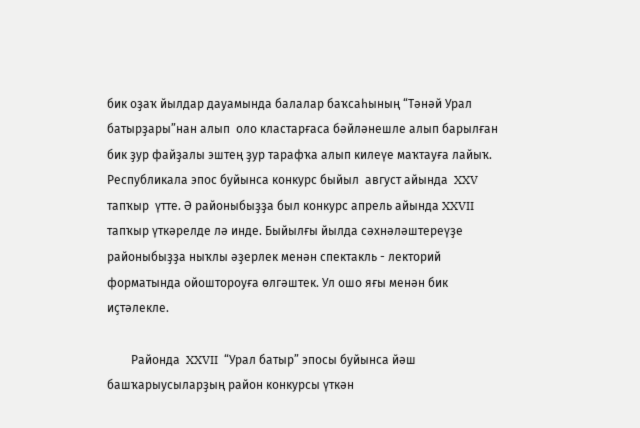бик оҙаҡ йылдар дауамында балалар баҡсаһының “Тәнәй Урал батырҙары”нан алып  оло кластарғаса бәйләнешле алып барылған бик ҙур файҙалы эштең ҙур тарафҡа алып килеүе маҡтауға лайыҡ. Республикала эпос буйынса конкурс быйыл  август айында  XXV тапҡыр  үтте. Ә районыбыҙҙа был конкурс апрель айында XXVII тапҡыр үткәрелде лә инде. Быйылғы йылда сәхнәләштереүҙе районыбыҙҙа ныҡлы әҙерлек менән спектакль - лекторий форматында ойоштороуға өлгәштек. Ул ошо яғы менән бик иҫтәлекле.

        Районда  XXVII  “Урал батыр” эпосы буйынса йәш башҡарыусыларҙың район конкурсы үткән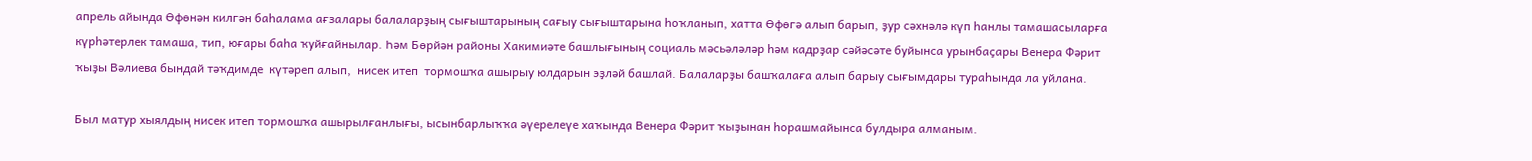апрель айында Өфөнән килгән баһалама ағзалары балаларҙың сығыштарының сағыу сығыштарына һоҡланып, хатта Өфөгә алып барып, ҙур сәхнәлә күп һанлы тамашасыларға күрһәтерлек тамаша, тип, юғары баһа ҡуйғайнылар. Һәм Бөрйән районы Хакимиәте башлығының социаль мәсьәләләр һәм кадрҙар сәйәсәте буйынса урынбаҫары Венера Фәрит ҡыҙы Вәлиева бындай тәҡдимде  күтәреп алып,  нисек итеп  тормошҡа ашырыу юлдарын эҙләй башлай. Балаларҙы башҡалаға алып барыу сығымдары тураһында ла уйлана.

Был матур хыялдың нисек итеп тормошҡа ашырылғанлығы, ысынбарлыҡҡа әүерелеүе хаҡында Венера Фәрит ҡыҙынан һорашмайынса булдыра алманым.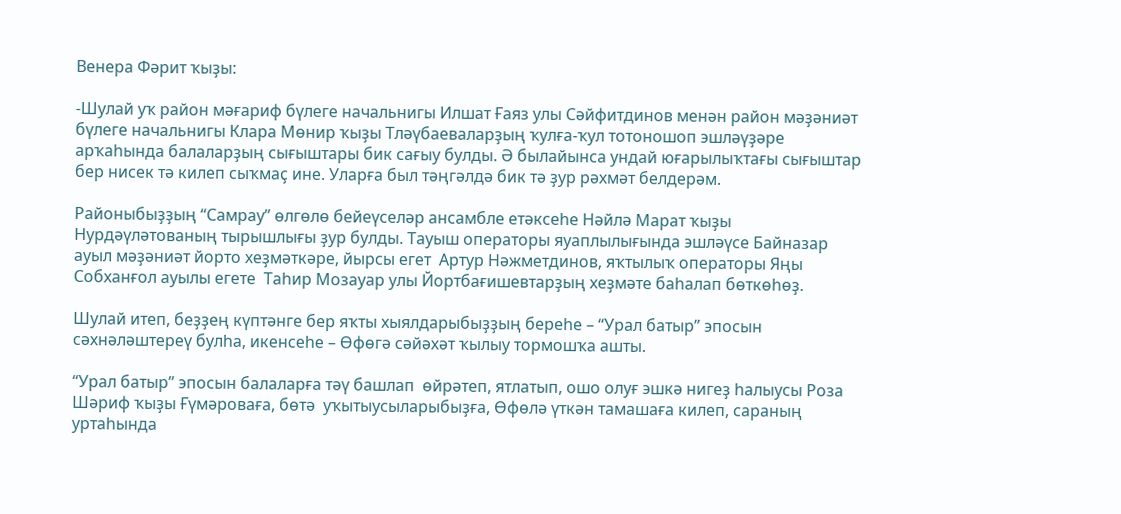Венера Фәрит ҡыҙы:

-Шулай уҡ район мәғариф бүлеге начальнигы Илшат Ғаяз улы Сәйфитдинов менән район мәҙәниәт бүлеге начальнигы Клара Мөнир ҡыҙы Тләүбаеваларҙың ҡулға-ҡул тотоношоп эшләүҙәре арҡаһында балаларҙың сығыштары бик сағыу булды. Ә былайынса ундай юғарылыҡтағы сығыштар бер нисек тә килеп сыҡмаҫ ине. Уларға был тәңгәлдә бик тә ҙур рәхмәт белдерәм.

Районыбыҙҙың “Самрау” өлгөлө бейеүселәр ансамбле етәксеһе Нәйлә Марат ҡыҙы Нурдәүләтованың тырышлығы ҙур булды. Тауыш операторы яуаплылығында эшләүсе Байназар ауыл мәҙәниәт йорто хеҙмәткәре, йырсы егет  Артур Нәжметдинов, яҡтылыҡ операторы Яңы Собханғол ауылы егете  Таһир Мозауар улы Йортбағишевтарҙың хеҙмәте баһалап бөткөһөҙ.

Шулай итеп, беҙҙең күптәнге бер яҡты хыялдарыбыҙҙың береһе – “Урал батыр” эпосын сәхнәләштереү булһа, икенсеһе – Өфөгә сәйәхәт ҡылыу тормошҡа ашты.

“Урал батыр” эпосын балаларға тәү башлап  өйрәтеп, ятлатып, ошо олуғ эшкә нигеҙ һалыусы Роза Шәриф ҡыҙы Ғүмәроваға, бөтә  уҡытыусыларыбыҙға, Өфөлә үткән тамашаға килеп, сараның уртаһында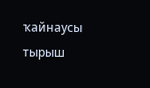ҡайнаусы тырыш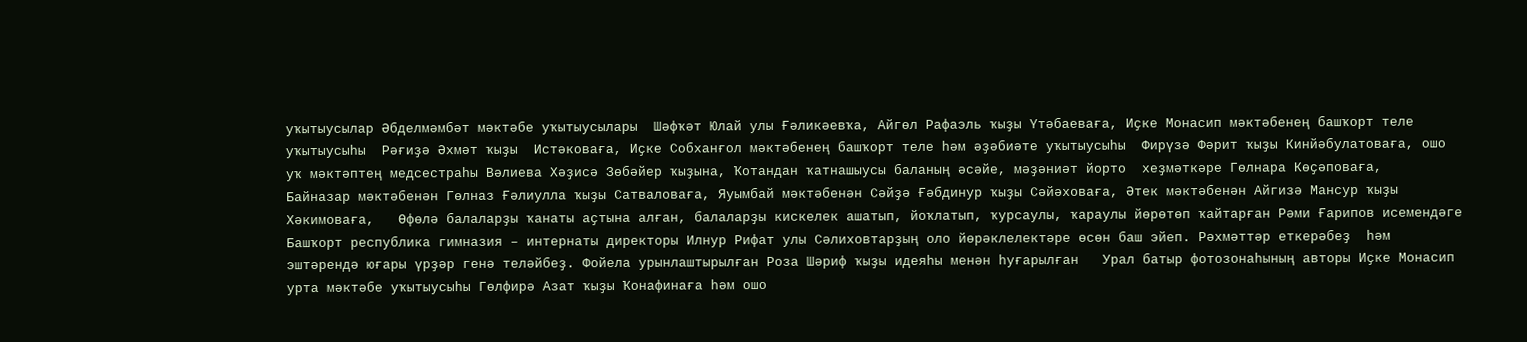уҡытыусылар Әбделмәмбәт мәктәбе уҡытыусылары  Шәфҡәт Юлай улы Ғәликәевҡа, Айгөл Рафаэль ҡыҙы Үтәбаеваға, Иҫке Монасип мәктәбенең башҡорт теле уҡытыусыһы  Рәғиҙә Әхмәт ҡыҙы  Истәковаға, Иҫке Собханғол мәктәбенең башҡорт теле һәм әҙәбиәте уҡытыусыһы  Фирүзә Фәрит ҡыҙы Кинйәбулатоваға, ошо уҡ мәктәптең медсестраһы Вәлиева Хәҙисә Зөбәйер ҡыҙына, Ҡотандан ҡатнашыусы баланың әсәйе, мәҙәниәт йорто  хеҙмәткәре Гөлнара Көҫәповаға,   Байназар мәктәбенән Гөлназ Ғәлиулла ҡыҙы Сатваловаға, Яуымбай мәктәбенән Сәйҙә Ғәбдинур ҡыҙы Сәйәховаға, Әтек мәктәбенән Айгизә Мансур ҡыҙы Хәкимоваға,   Өфөлә балаларҙы ҡанаты аҫтына алған, балаларҙы кискелек ашатып, йоҡлатып, ҡурсаулы, ҡараулы йөрөтөп ҡайтарған Рәми Ғарипов исемендәге Башҡорт республика гимназия – интернаты директоры Илнур Рифат улы Сәлиховтарҙың оло йөрәклелектәре өсөн баш эйеп. Рәхмәттәр еткерәбеҙ  һәм эштәрендә юғары үрҙәр генә теләйбеҙ. Фойела урынлаштырылған Роза Шәриф ҡыҙы идеяһы менән һуғарылған   Урал батыр фотозонаһының авторы Иҫке Монасип урта мәктәбе уҡытыусыһы Гөлфирә Азат ҡыҙы Ҡонафинаға һәм ошо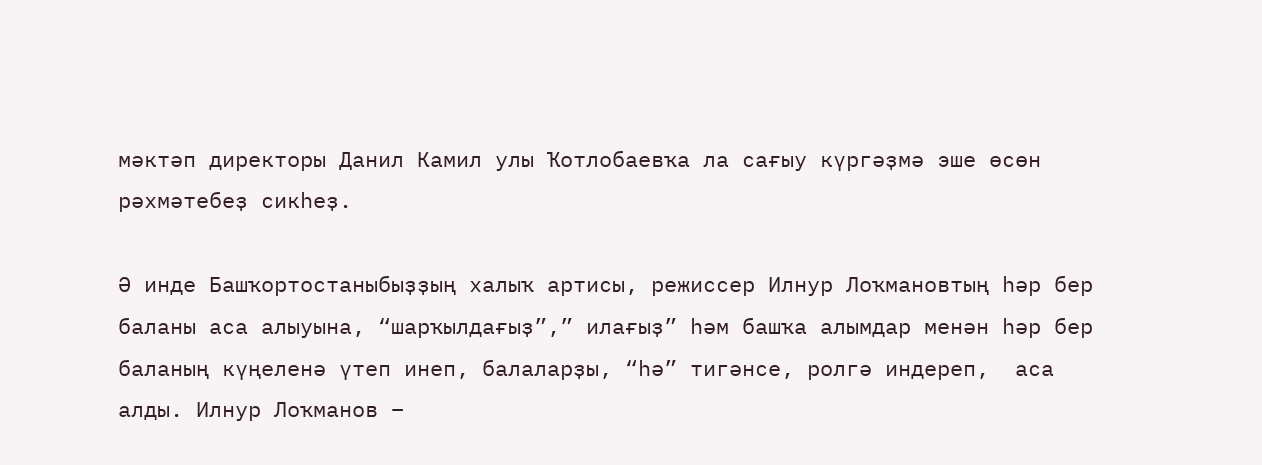мәктәп директоры Данил Камил улы Ҡотлобаевҡа ла сағыу күргәҙмә эше өсөн рәхмәтебеҙ сикһеҙ.

Ә инде Башҡортостаныбыҙҙың халыҡ артисы, режиссер Илнур Лоҡмановтың һәр бер баланы аса алыуына, “шарҡылдағыҙ”,” илағыҙ” һәм башҡа алымдар менән һәр бер баланың күңеленә үтеп инеп, балаларҙы, “һә” тигәнсе, ролгә индереп,  аса алды. Илнур Лоҡманов –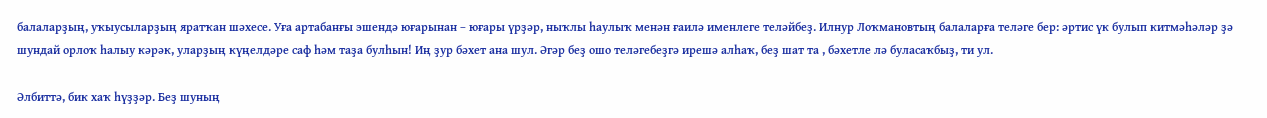балаларҙың, уҡыусыларҙың яратҡан шәхесе. Уға артабанғы эшендә юғарынан – юғары үрҙәр, ныҡлы һаулыҡ менән ғаилә именлеге теләйбеҙ. Илнур Лоҡмановтың балаларға теләге бер: әртис үк булып китмәһәләр ҙә шундай орлоҡ һалыу кәрәк, уларҙың күңелдәре саф һәм таҙа булһын! Иң ҙур бәхет ана шул. Әгәр беҙ ошо теләгебеҙгә ирешә алһаҡ, беҙ шат та , бәхетле лә буласаҡбыҙ, ти ул.

Әлбиттә, бик хаҡ һүҙҙәр. Беҙ шуның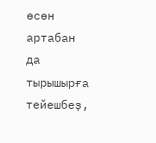өсөн артабан да тырышырға тейешбеҙ,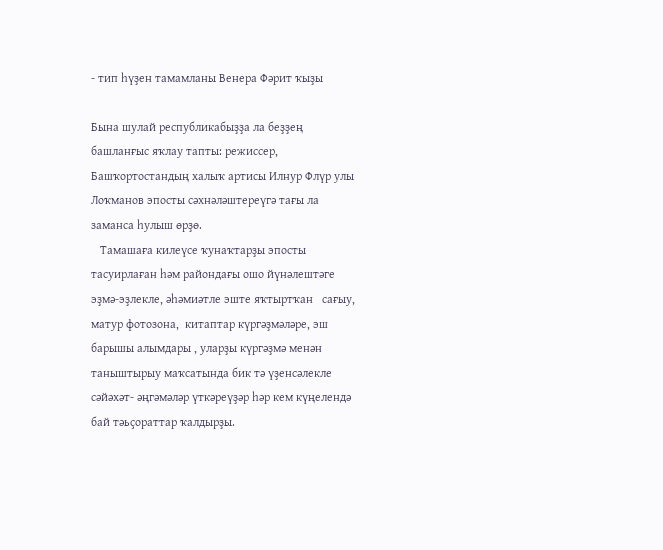- тип һүҙен тамамланы Венера Фәрит ҡыҙы

Бына шулай республикабыҙҙа ла беҙҙең башланғыс яҡлау тапты: режиссер, Башҡортостандың халыҡ артисы Илнур Флүр улы Лоҡманов эпосты сәхнәләштереүгә тағы ла заманса һулыш өрҙө.
   Тамашаға килеүсе ҡунаҡтарҙы эпосты тасуирлаған һәм райондағы ошо йүнәлештәге эҙмә-эҙлекле, әһәмиәтле эште яҡтыртҡан   сағыу, матур фотозона,  китаптар күргәҙмәләре, эш барышы алымдары , уларҙы күргәҙмә менән таныштырыу маҡсатында бик тә үҙенсәлекле сәйәхәт- әңгәмәләр үткәреүҙәр һәр кем күңелендә бай тәьҫораттар ҡалдырҙы.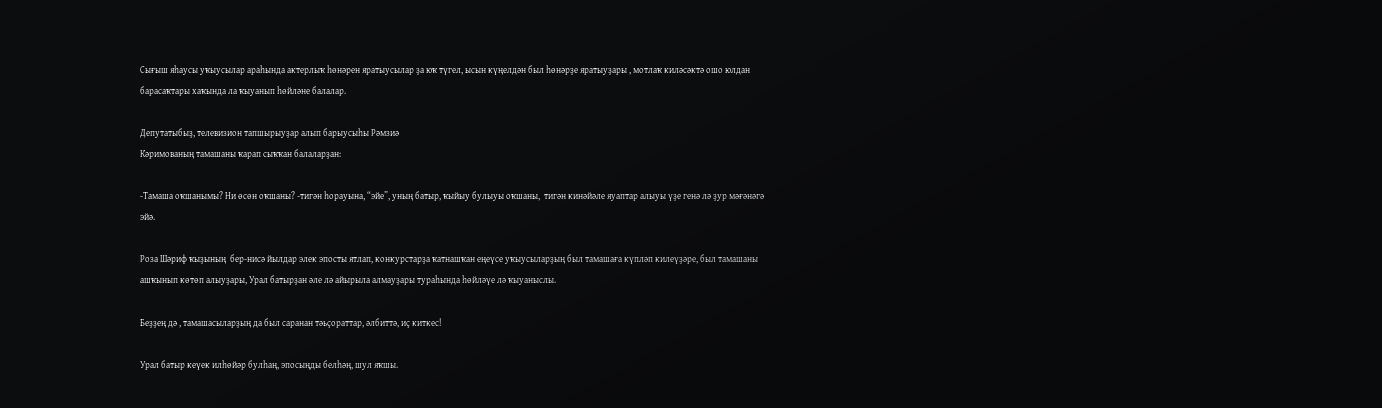Сығыш яһаусы уҡыусылар араһында актерлыҡ һөнәрен яратыусылар ҙа юҡ түгел, ысын күңелдән был һөнәрҙе яратыуҙары , мотлаҡ киләсәктә ошо юлдан барасаҡтары хаҡында ла ҡыуанып һөйләне балалар.

Депутатыбыҙ, телевизион тапшырыуҙар алып барыусыһы Рәмзиә
Кәримованың тамашаны ҡарап сыҡҡан балаларҙан:

-Тамаша оҡшанымы? Ни өсөн оҡшаны? -тигән һорауына, “эйе”, уның батыр, ҡыйыу булыуы оҡшаны,  тигән кинәйәле яуаптар алыуы үҙе генә лә ҙур мәғәнәгә эйә.

Роза Шәриф ҡыҙының  бер-нисә йылдар элек эпосты ятлап, конкурстарҙа ҡатнашҡан еңеүсе уҡыусыларҙың был тамашаға күпләп килеүҙәре, был тамашаны ашҡынып көтөп алыуҙары, Урал батырҙан әле лә айырыла алмауҙары тураһында һөйләүе лә ҡыуаныслы.

Беҙҙең дә , тамашасыларҙың да был саранан тәьҫораттар, әлбиттә, иҫ киткес!

Урал батыр кеүек илһөйәр булһаң, эпосыңды белһәң, шул яҡшы.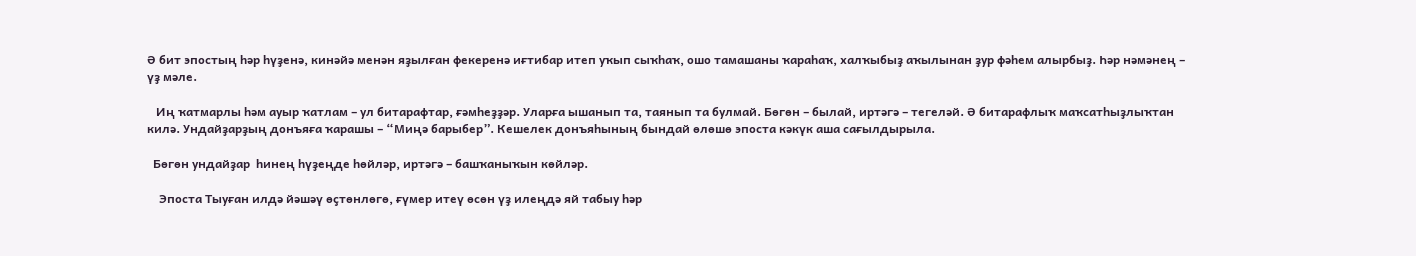Ә бит эпостың һәр һүҙенә, кинәйә менән яҙылған фекеренә иғтибар итеп уҡып сыҡһаҡ, ошо тамашаны ҡараһаҡ, халҡыбыҙ аҡылынан ҙур фәһем алырбыҙ. Һәр нәмәнең – үҙ мәле.

   Иң ҡатмарлы һәм ауыр ҡатлам – ул битарафтар, ғәмһеҙҙәр. Уларға ышанып та, таянып та булмай. Бөгөн – былай, иртәгә – тегеләй. Ә битарафлыҡ маҡсатһыҙлыҡтан килә. Ундайҙарҙың донъяға ҡарашы – “Миңә барыбер”. Кешелек донъяһының бындай өлөшө эпоста кәкүк аша сағылдырыла.

  Бөгөн ундайҙар  һинең һүҙеңде һөйләр, иртәгә – башҡаныҡын көйләр.

    Эпоста Тыуған илдә йәшәү өҫтөнлөгө, ғүмер итеү өсөн үҙ илеңдә яй табыу һәр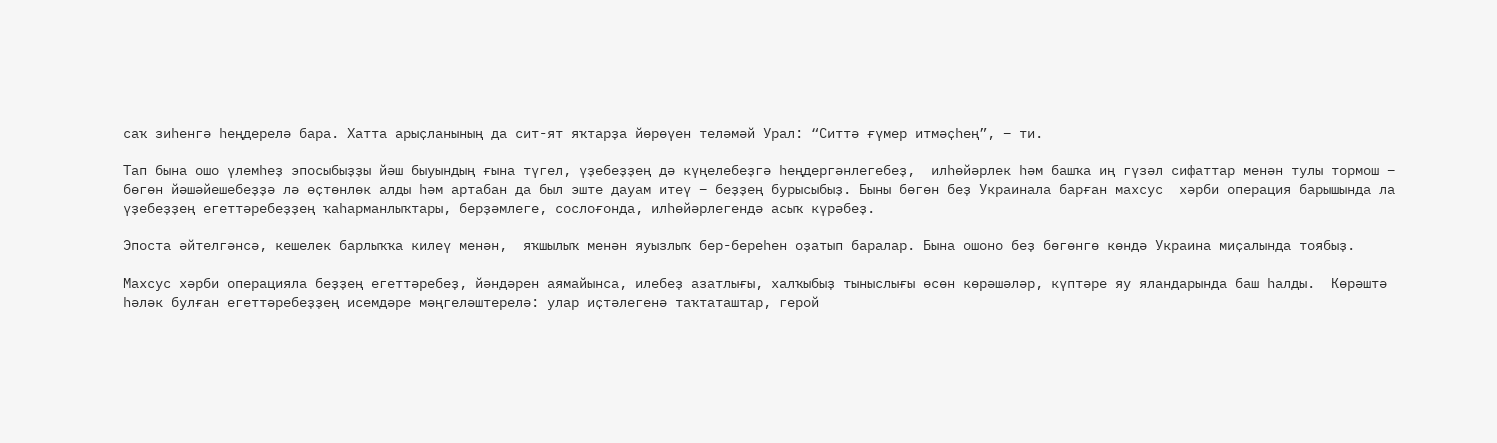саҡ зиһенгә һеңдерелә бара. Хатта арыҫланының да сит-ят яҡтарҙа йөрөүен теләмәй Урал: “Ситтә ғүмер итмәҫһең”, – ти.

Тап бына ошо үлемһеҙ эпосыбыҙҙы йәш быуындың ғына түгел, үҙебеҙҙең дә күңелебеҙгә һеңдергәнлегебеҙ,  илһөйәрлек һәм башҡа иң гүзәл сифаттар менән тулы тормош –  бөгөн йәшәйешебеҙҙә лә өҫтөнлөк алды һәм артабан да был эште дауам итеү – беҙҙең бурысыбыҙ. Быны бөгөн беҙ Украинала барған махсус  хәрби операция барышында ла үҙебеҙҙең егеттәребеҙҙең ҡаһарманлыҡтары, берҙәмлеге, сослоғонда, илһөйәрлегендә асыҡ күрәбеҙ.

Эпоста әйтелгәнсә, кешелек барлыҡҡа килеү менән,  яҡшылыҡ менән яуызлыҡ бер-береһен оҙатып баралар. Бына ошоно беҙ бөгөнгө көндә Украина миҫалында тоябыҙ.

Махсус хәрби операцияла беҙҙең егеттәребеҙ, йәндәрен аямайынса, илебеҙ азатлығы, халҡыбыҙ тыныслығы өсөн көрәшәләр, күптәре яу яландарында баш һалды.  Көрәштә һәләк булған егеттәребеҙҙең исемдәре мәңгеләштерелә: улар иҫтәлегенә таҡтаташтар, герой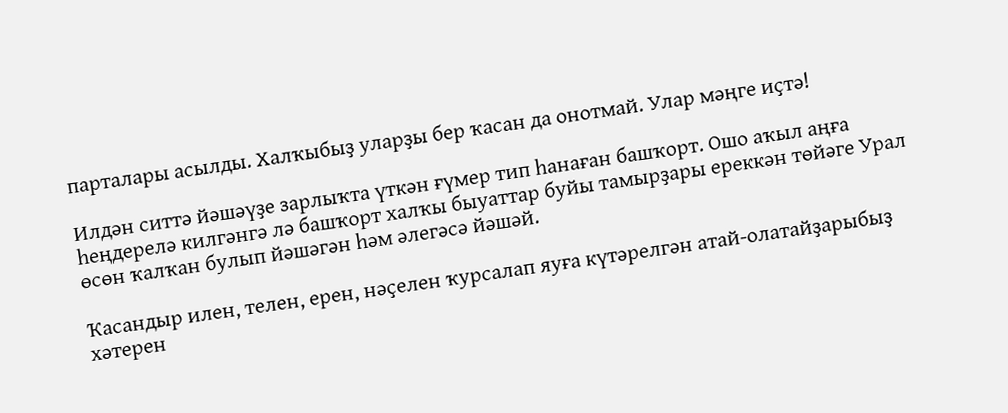парталары асылды. Халҡыбыҙ уларҙы бер ҡасан да онотмай. Улар мәңге иҫтә!

Илдән ситтә йәшәүҙе зарлыҡта үткән ғүмер тип һанаған башҡорт. Ошо аҡыл аңға һеңдерелә килгәнгә лә башҡорт халҡы быуаттар буйы тамырҙары ереккән төйәге Урал өсөн ҡалҡан булып йәшәгән һәм әлегәсә йәшәй.

Ҡасандыр илен, телен, ерен, нәҫелен ҡурсалап яуға күтәрелгән атай-олатайҙарыбыҙ хәтерен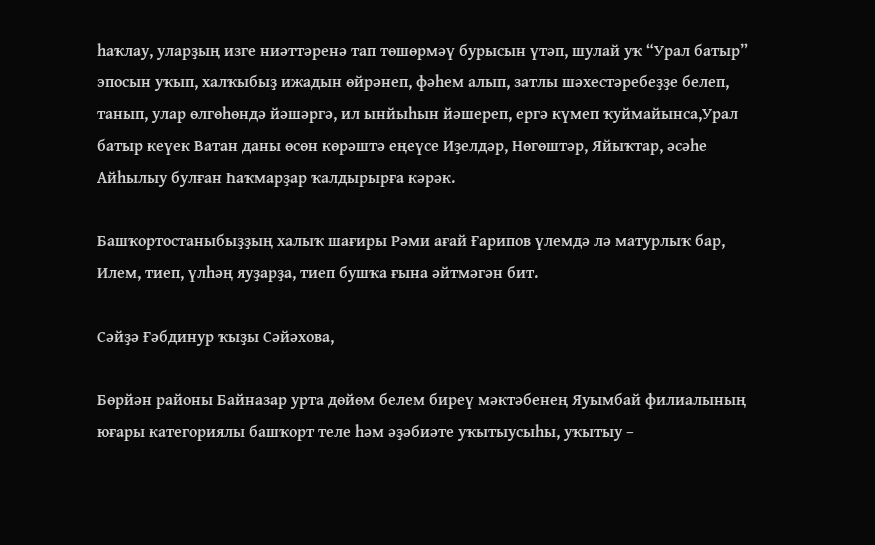һаҡлау, уларҙың изге ниәттәренә тап төшөрмәү бурысын үтәп, шулай уҡ “Урал батыр” эпосын уҡып, халҡыбыҙ ижадын өйрәнеп, фәһем алып, затлы шәхестәребеҙҙе белеп, танып, улар өлгөһөндә йәшәргә, ил ынйыһын йәшереп, ергә күмеп ҡуймайынса,Урал батыр кеүек Ватан даны өсөн көрәштә еңеүсе Иҙелдәр, Нөгөштәр, Яйыҡтар, әсәһе Айһылыу булған Һаҡмарҙар ҡалдырырға кәрәк.

Башҡортостаныбыҙҙың халыҡ шағиры Рәми ағай Ғарипов үлемдә лә матурлыҡ бар, Илем, тиеп, үлһәң яуҙарҙа, тиеп бушҡа ғына әйтмәгән бит.

Сәйҙә Ғәбдинур ҡыҙы Сәйәхова,

Бөрйән районы Байназар урта дөйөм белем биреү мәктәбенең Яуымбай филиалының юғары категориялы башҡорт теле һәм әҙәбиәте уҡытыусыһы, уҡытыу –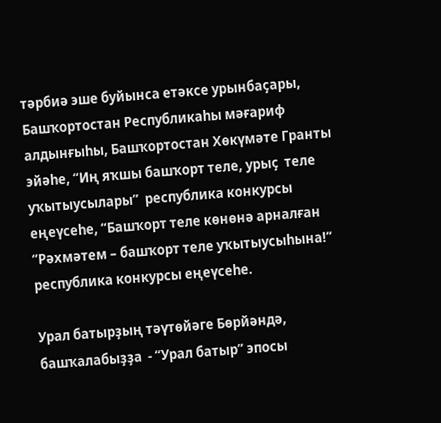тәрбиә эше буйынса етәксе урынбаҫары, Башҡортостан Республикаһы мәғариф алдынғыһы, Башҡортостан Хөкүмәте Гранты эйәһе, “Иң яҡшы башҡорт теле, урыҫ  теле уҡытыусылары”  республика конкурсы  еңеүсеһе, “Башҡорт теле көнөнә арналған “Рәхмәтем – башҡорт теле уҡытыусыһына!” республика конкурсы еңеүсеһе.

Урал батырҙың тәүтөйәге Бөрйәндә, башҡалабыҙҙа  - “Урал батыр” эпосы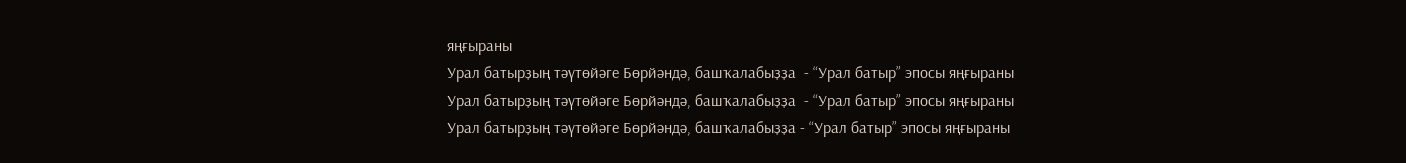яңғыраны
Урал батырҙың тәүтөйәге Бөрйәндә, башҡалабыҙҙа  - “Урал батыр” эпосы яңғыраны
Урал батырҙың тәүтөйәге Бөрйәндә, башҡалабыҙҙа  - “Урал батыр” эпосы яңғыраны
Урал батырҙың тәүтөйәге Бөрйәндә, башҡалабыҙҙа - “Урал батыр” эпосы яңғыраны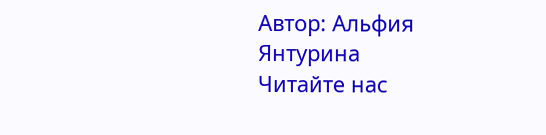Автор: Альфия Янтурина
Читайте нас